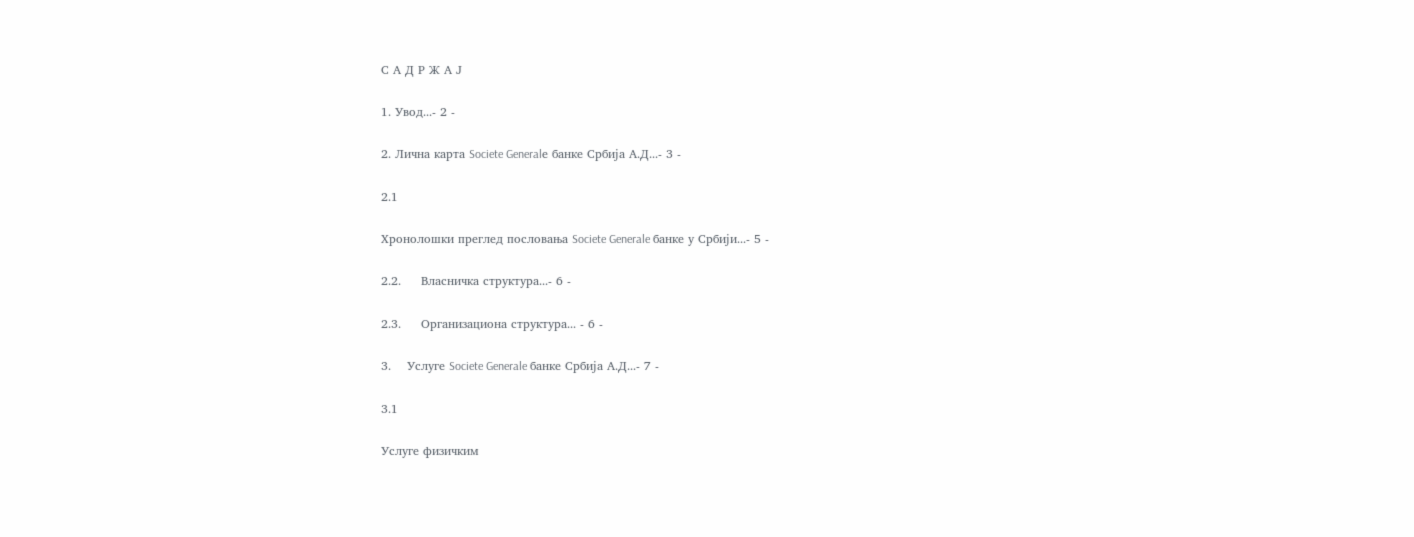С А Д Р Ж А Ј

1. Увод...- 2 -

2. Лична карта Societe Generalе банке Србија А.Д...- 3 -

2.1

Хронолошки преглед пословања Societe Generale банке у Србији...- 5 -

2.2.     Власничка структура...- 6 -

2.3.     Организациона структура... - 6 -

3.    Услуге Societe Generale банке Србија А.Д...- 7 -

3.1

Услуге физичким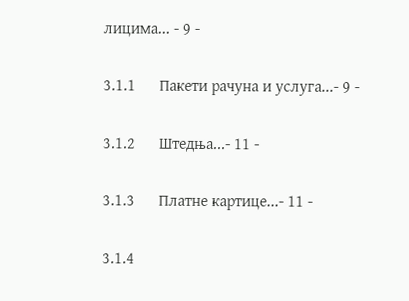лицима... - 9 -

3.1.1      Пакети рачуна и услуга...- 9 -

3.1.2      Штедња...- 11 -

3.1.3      Платне картице...- 11 -

3.1.4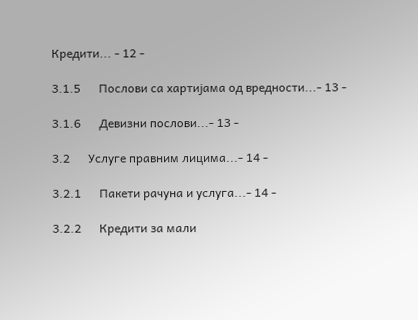Кредити... - 12 -

3.1.5      Послови са хартијама од вредности...- 13 -

3.1.6      Девизни послови...- 13 -

3.2      Услуге правним лицима...- 14 -

3.2.1      Пакети рачуна и услуга...- 14 -

3.2.2      Кредити за мали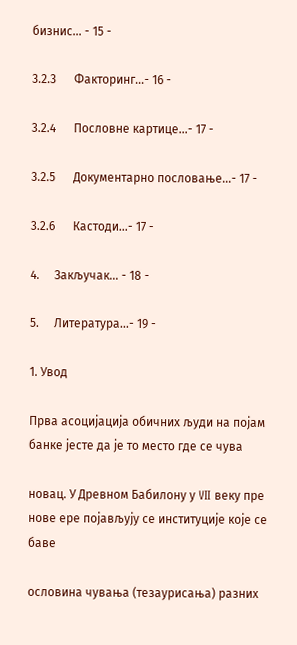бизнис... - 15 -

3.2.3      Факторинг...- 16 -

3.2.4      Пословне картице...- 17 -

3.2.5      Документарно пословање...- 17 -

3.2.6      Кастоди...- 17 -

4.     Закључак... - 18 -

5.     Литература...- 19 -

1. Увод

Прва асоцијација обичних људи на појам банке јесте да је то место где се чува

новац. У Древном Бабилону у VII веку пре нове ере појављују се институције које се баве

ословина чувања (тезаурисања) разних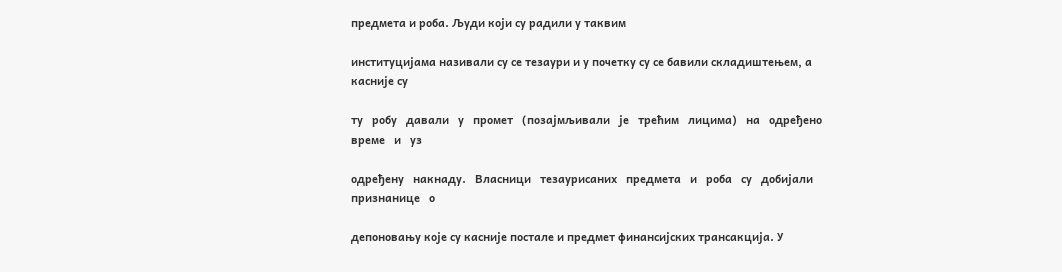предмета и роба. Људи који су радили у таквим

институцијама називали су се тезаури и у почетку су се бавили складиштењем, а касније су

ту   робу   давали   у   промет   (позајмљивали   је   трећим   лицима)   на   одређено   време   и   уз

одређену   накнаду.   Власници   тезаурисаних   предмета   и   роба   су   добијали   признанице   о

депоновању које су касније постале и предмет финансијских трансакција. У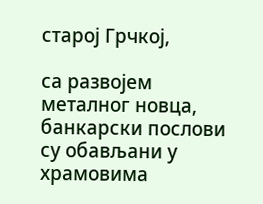старој Грчкој,

са развојем металног новца, банкарски послови су обављани у храмовима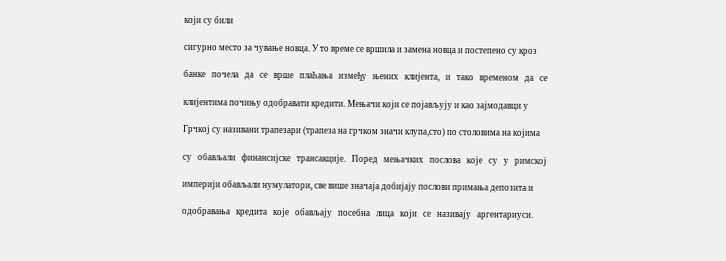који су били

сигурно место за чување новца. У то време се вршила и замена новца и постепено су кроз

банке   почела   да   се   врше   плаћања   између   њених   клијента,   и   тако   временом   да   се

клијентима почињу одобравати кредити. Мењачи који се појављују и као зајмодавци у

Грчкој су називани трапезари (трапеза на грчком значи клупа,сто) по столовима на којима

су   обављали   финансијске   трансакције.   Поред   мењачких   послова   које   су   у   римској

империји обављали нумулатори, све више значаја добијају послови примања депозита и

одобравања   кредита   које   обављају   посебна   лица   који   се   називају   аргентариуси.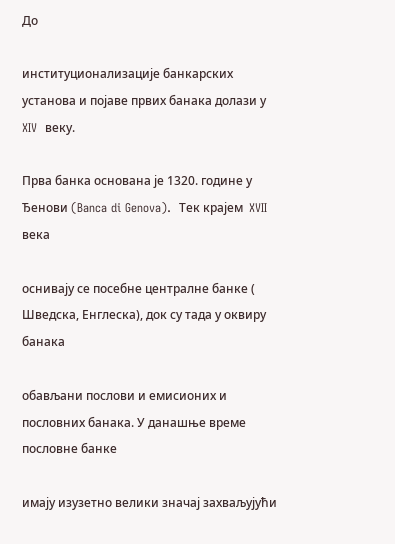До

институционализације банкарских установа и појаве првих банака долази у   XIV  веку.

Прва банка основана је 1320. године у Ђенови (Banca di Genova).  Тек крајем  XVII  века

оснивају се посебне централне банке ( Шведска, Енглеска), док су тада у оквиру банака

обављани послови и емисионих и пословних банака. У данашње време пословне банке

имају изузетно велики значај захваљујући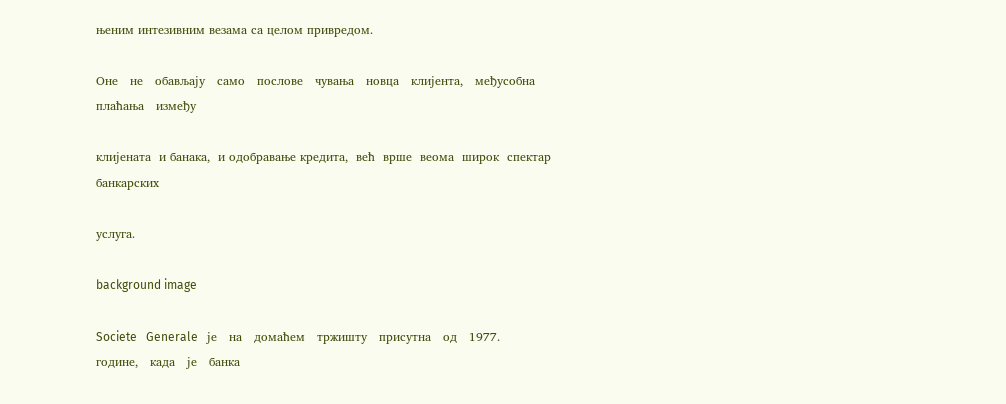њеним интезивним везама са целом привредом.

Оне   не   обављају   само   послове   чувања   новца   клијента,   међусобна   плаћања   између

клијената  и банака,  и одобравање кредита,  већ  врше  веома  широк  спектар  банкарских

услуга.

background image

Societe   Generale   је   на   домаћем   тржишту   присутна   од   1977.   године,   када   је   банка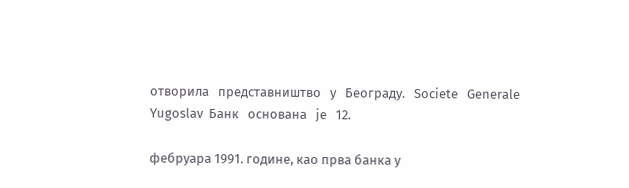отворила   представништво   у   Београду.   Societe   Generale   Yugoslav  Банк   основана   је   12.

фебруара 1991. године, као прва банка у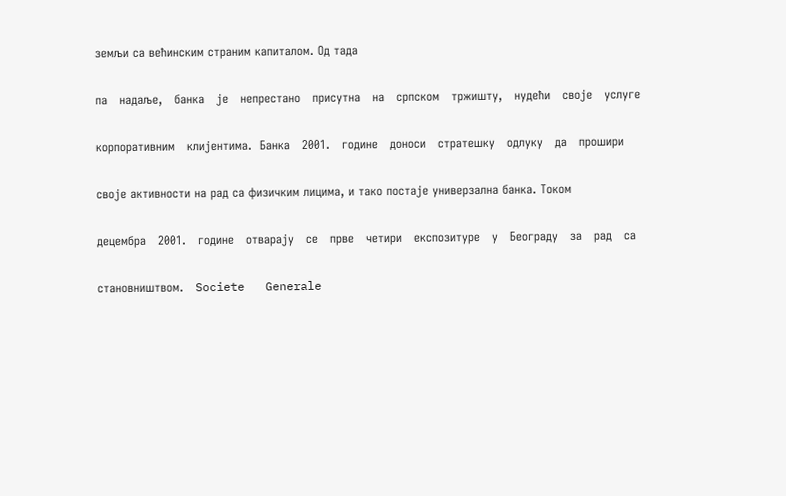земљи са већинским страним капиталом. Од тада

па   надаље,   банка   је   непрестано   присутна   на   српском   тржишту,   нудећи   своје   услуге

корпоративним   клијентима.  Банка   2001.   године   доноси   стратешку   одлуку   да   прошири

своје активности на рад са физичким лицима, и тако постаје универзална банка. Током

децембра   2001.   године   отварају   се   прве   четири   експозитуре   у   Београду   за   рад   са

становништвом.   Societe   Generale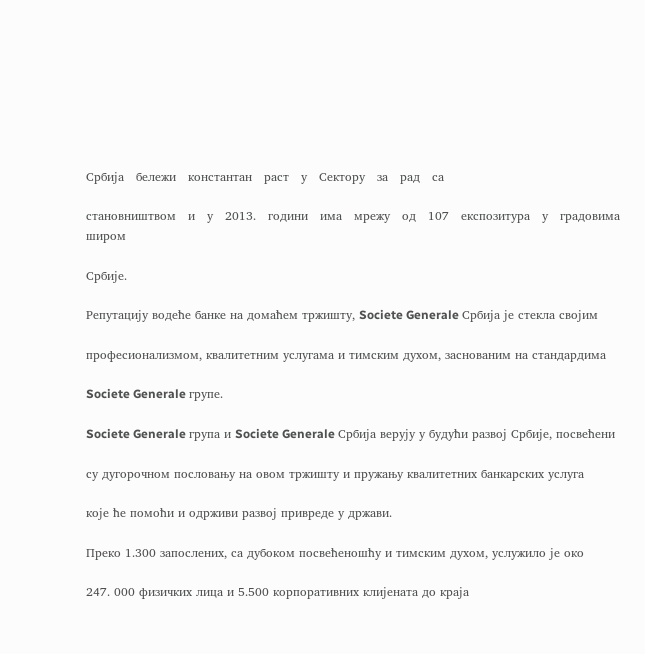Србија   бележи   константан   раст   у   Сектору   за   рад   са

становништвом   и   у   2013.   години   има   мрежу   од   107   експозитура   у   градовима   широм

Србије.

Репутацију водеће банке на домаћем тржишту, Societe Generale Србија је стекла својим

професионализмом, квалитетним услугама и тимским духом, заснованим на стандардима

Societe Generale групе.

Societe Generale група и Societe Generale Србија верују у будући развој Србије, посвећени

су дугорочном пословању на овом тржишту и пружању квалитетних банкарских услуга

које ће помоћи и одрживи развој привреде у држави.

Преко 1.300 запослених, са дубоком посвећеношћу и тимским духом, услужило је око

247. 000 физичких лица и 5.500 корпоративних клијената до краја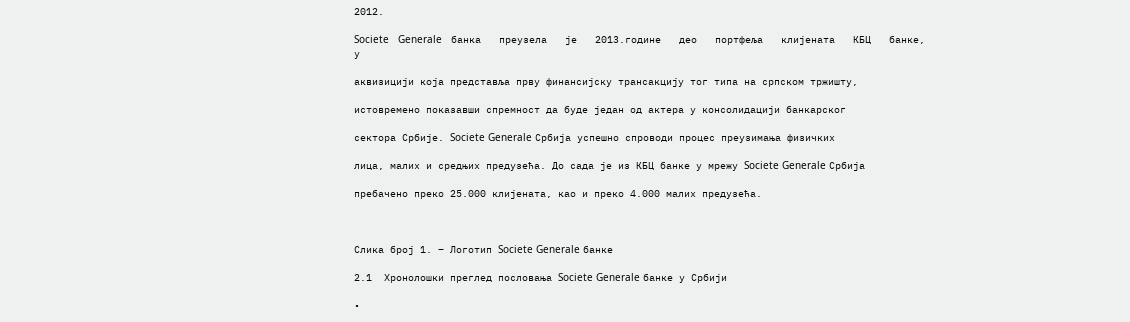2012.

Societe   Generale   банка   преузела   је   2013.године   део   портфеља   клијената   КБЦ   банке,   у

аквизицији која представља прву финансијску трансакцију тог типа на српском тржишту,

истовремено показавши спремност да буде један од актера у консолидацији банкарског

сектора Србије. Societe Generale Србија успешно спроводи процес преузимања физичких

лица, малих и средњих предузећа. До сада је из КБЦ банке у мрежу Societe Generale Србија

пребачено преко 25.000 клијената, као и преко 4.000 малих предузећа.



Слика број 1. – Логотип Societe Generale банке

2.1  Хронолошки преглед пословања Societe Generale банке у Србији

•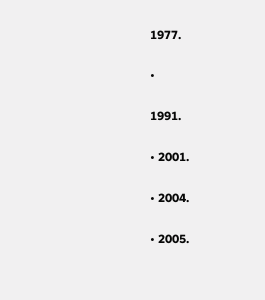1977.

•

1991.

• 2001.

• 2004.

• 2005.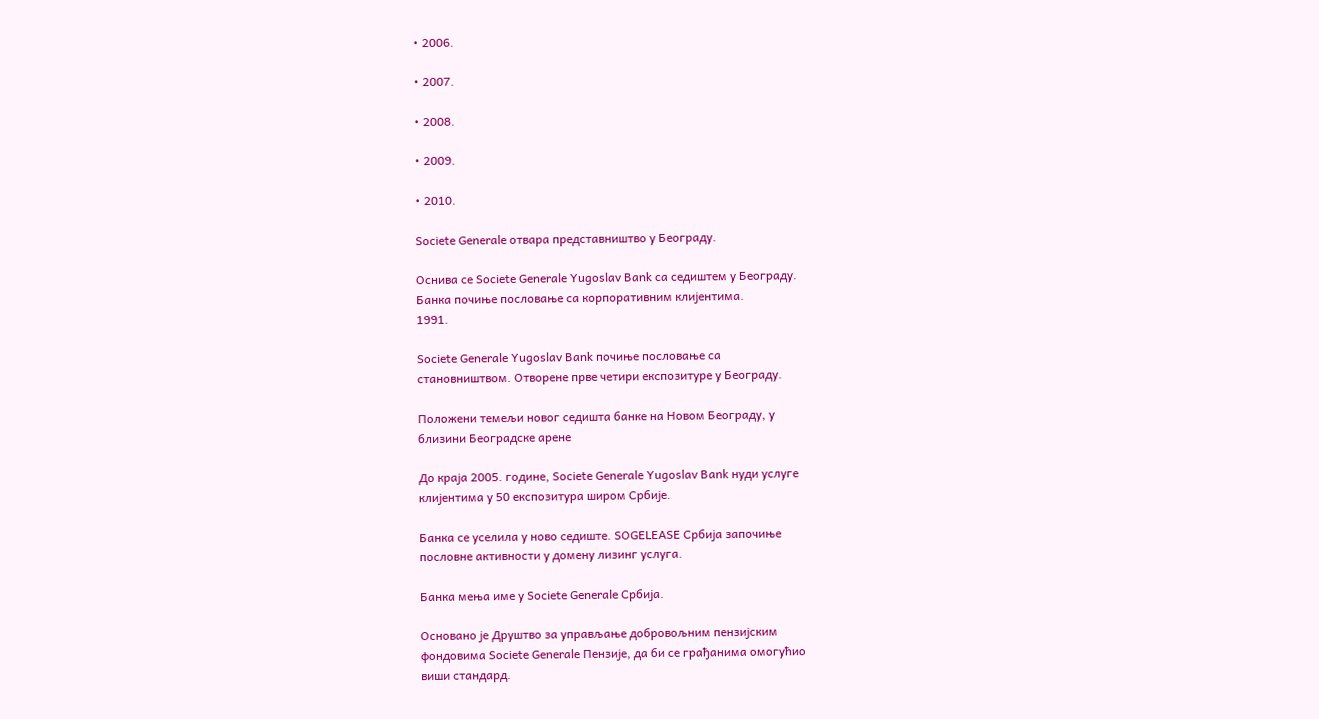• 2006.

• 2007.

• 2008.

• 2009.

• 2010.

Societe Generale отвара представништво у Београду.

Оснива се Societe Generale Yugoslav Bank са седиштем у Београду.
Банка почиње пословање са корпоративним клијентима.
1991.

Societe Generale Yugoslav Bank почиње пословање са
становништвом. Отворене прве четири експозитуре у Београду.

Положени темељи новог седишта банке на Новом Београду, у
близини Београдске арене

До краја 2005. године, Societe Generale Yugoslav Bank нуди услуге
клијентима у 50 експозитура широм Србије.

Банка се уселила у ново седиште. SOGELEASE Србија започиње
пословне активности у домену лизинг услуга.

Банка мења име у Societe Generale Србија.

Основано је Друштво за управљање добровољним пензијским
фондовима Societe Generale Пензије, да би се грађанима омогућио
виши стандард.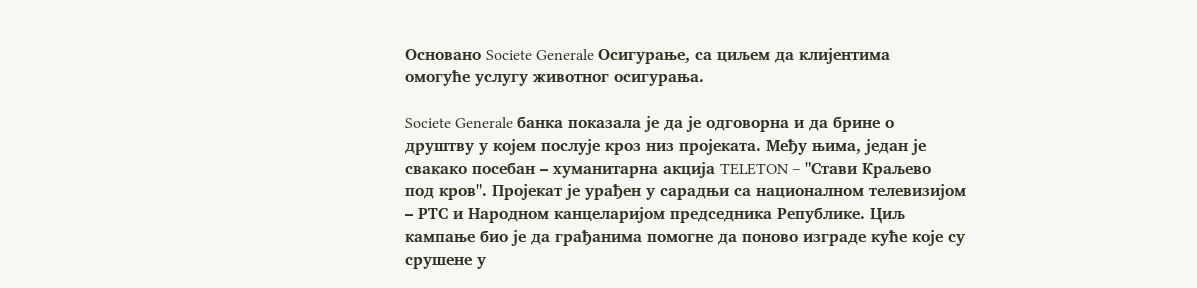Основано Societe Generale Осигурање, са циљем да клијентима
омогуће услугу животног осигурања.

Societe Generale банка показала је да је одговорна и да брине о
друштву у којем послује кроз низ пројеката. Међу њима, један је
свакако посебан – хуманитарна акција TELETON – "Стави Краљево
под кров". Пројекат је урађен у сарадњи са националном телевизијом
– РТС и Народном канцеларијом председника Републике. Циљ
кампање био је да грађанима помогне да поново изграде куће које су
срушене у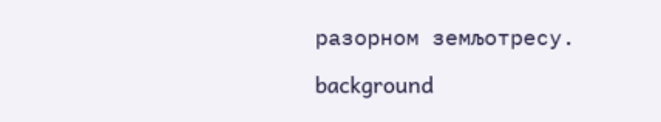разорном земљотресу.

background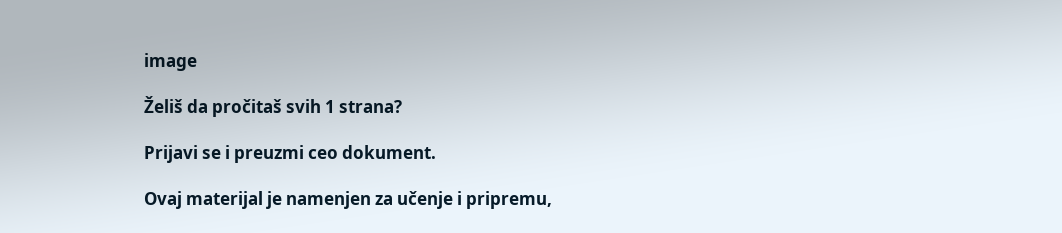image

Želiš da pročitaš svih 1 strana?

Prijavi se i preuzmi ceo dokument.

Ovaj materijal je namenjen za učenje i pripremu,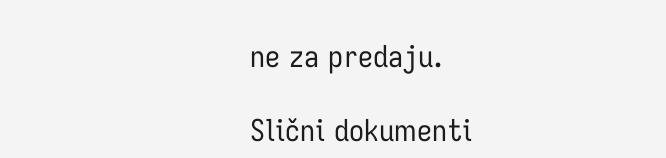ne za predaju.

Slični dokumenti